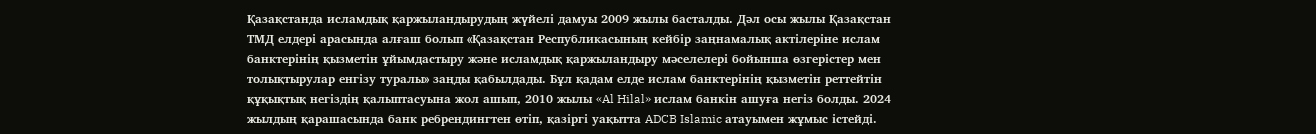Қазақстанда исламдық қаржыландырудың жүйелі дамуы 2009 жылы басталды. Дәл осы жылы Қазақстан ТМД елдері арасында алғаш болып «Қазақстан Республикасының кейбір заңнамалық актілеріне ислам банктерінің қызметін ұйымдастыру және исламдық қаржыландыру мәселелері бойынша өзгерістер мен толықтырулар енгізу туралы» заңды қабылдады. Бұл қадам елде ислам банктерінің қызметін реттейтін құқықтық негіздің қалыптасуына жол ашып, 2010 жылы «Al Hilal» ислам банкін ашуға негіз болды. 2024 жылдың қарашасында банк ребрендингтен өтіп, қазіргі уақытта ADCB Islamic атауымен жұмыс істейді.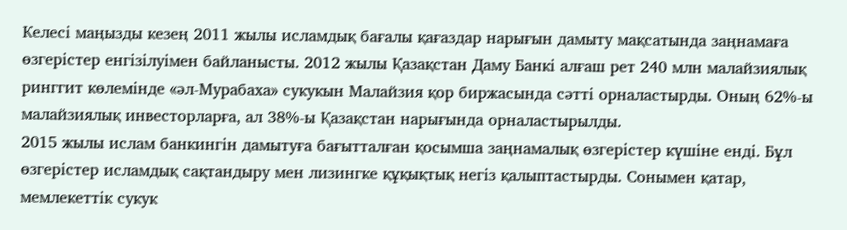Келесі маңызды кезең 2011 жылы исламдық бағалы қағаздар нарығын дамыту мақсатында заңнамаға өзгерістер енгізілуімен байланысты. 2012 жылы Қазақстан Даму Банкі алғаш рет 240 млн малайзиялық ринггит көлемінде «әл-Мурабаха» сукукын Малайзия қор биржасында сәтті орналастырды. Оның 62%-ы малайзиялық инвесторларға, ал 38%-ы Қазақстан нарығында орналастырылды.
2015 жылы ислам банкингін дамытуға бағытталған қосымша заңнамалық өзгерістер күшіне енді. Бұл өзгерістер исламдық сақтандыру мен лизингке құқықтық негіз қалыптастырды. Сонымен қатар, мемлекеттік сукук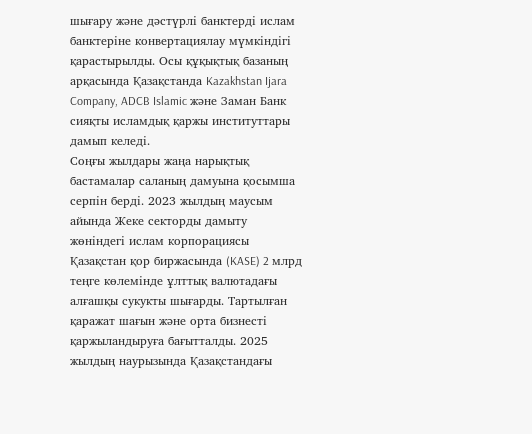шығару және дәстүрлі банктерді ислам банктеріне конвертациялау мүмкіндігі қарастырылды. Осы құқықтық базаның арқасында Қазақстанда Kazakhstan Ijara Company, ADCB Islamic және Заман Банк сияқты исламдық қаржы институттары дамып келеді.
Соңғы жылдары жаңа нарықтық бастамалар саланың дамуына қосымша серпін берді. 2023 жылдың маусым айында Жеке секторды дамыту жөніндегі ислам корпорациясы Қазақстан қор биржасында (KASE) 2 млрд теңге көлемінде ұлттық валютадағы алғашқы сукукты шығарды. Тартылған қаражат шағын және орта бизнесті қаржыландыруға бағытталды. 2025 жылдың наурызында Қазақстандағы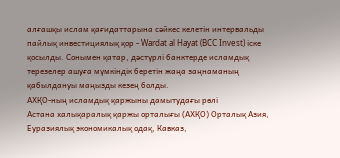алғашқы ислам қағидаттарына сәйкес келетін интервальды пайлық инвестициялық қор - Wardat al Hayat (BCC Invest) іске қосылды. Сонымен қатар, дәстүрлі банктерде исламдық терезелер ашуға мүмкіндік беретін жаңа заңнаманың қабылдануы маңызды кезең болды.
АХҚО-ның исламдық қаржыны дамытудағы рөлі
Астана халықаралық қаржы орталығы (АХҚО) Орталық Азия, Еуразиялық экономикалық одақ, Кавказ,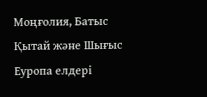Моңғолия, Батыс Қытай және Шығыс Еуропа елдері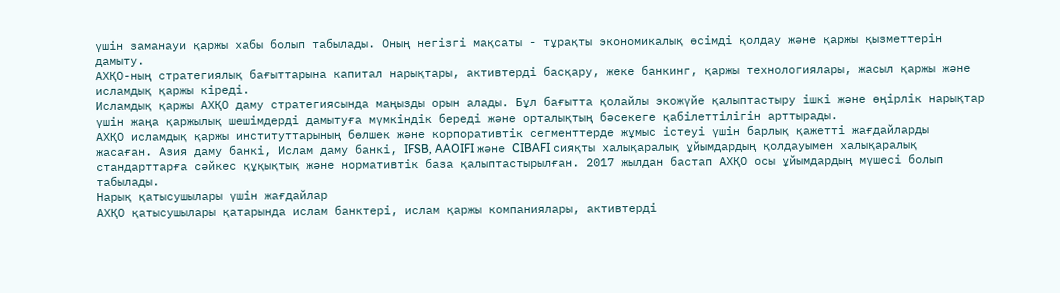үшін заманауи қаржы хабы болып табылады. Оның негізгі мақсаты - тұрақты экономикалық өсімді қолдау және қаржы қызметтерін дамыту.
АХҚО-ның стратегиялық бағыттарына капитал нарықтары, активтерді басқару, жеке банкинг, қаржы технологиялары, жасыл қаржы және исламдық қаржы кіреді.
Исламдық қаржы АХҚО даму стратегиясында маңызды орын алады. Бұл бағытта қолайлы экожүйе қалыптастыру ішкі және өңірлік нарықтар үшін жаңа қаржылық шешімдерді дамытуға мүмкіндік береді және орталықтың бәсекеге қабілеттілігін арттырады.
АХҚО исламдық қаржы институттарының бөлшек және корпоративтік сегменттерде жұмыс істеуі үшін барлық қажетті жағдайларды жасаған. Азия даму банкі, Ислам даму банкі, IFSB, AAOIFI және CIBAFI сияқты халықаралық ұйымдардың қолдауымен халықаралық стандарттарға сәйкес құқықтық және нормативтік база қалыптастырылған. 2017 жылдан бастап АХҚО осы ұйымдардың мүшесі болып табылады.
Нарық қатысушылары үшін жағдайлар
АХҚО қатысушылары қатарында ислам банктері, ислам қаржы компаниялары, активтерді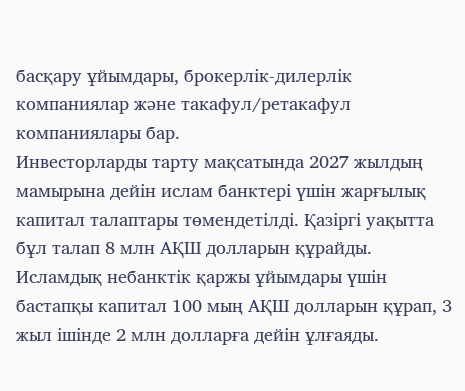басқару ұйымдары, брокерлік-дилерлік компаниялар және такафул/ретакафул компаниялары бар.
Инвесторларды тарту мақсатында 2027 жылдың мамырына дейін ислам банктері үшін жарғылық капитал талаптары төмендетілді. Қазіргі уақытта бұл талап 8 млн АҚШ долларын құрайды. Исламдық небанктік қаржы ұйымдары үшін бастапқы капитал 100 мың АҚШ долларын құрап, 3 жыл ішінде 2 млн долларға дейін ұлғаяды.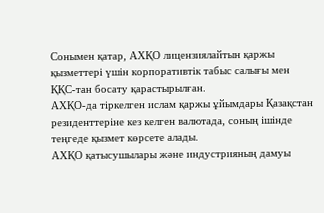Сонымен қатар, АХҚО лицензиялайтын қаржы қызметтері үшін корпоративтік табыс салығы мен ҚҚС-тан босату қарастырылған.
АХҚО-да тіркелген ислам қаржы ұйымдары Қазақстан резиденттеріне кез келген валютада, соның ішінде теңгеде қызмет көрсете алады.
АХҚО қатысушылары және индустрияның дамуы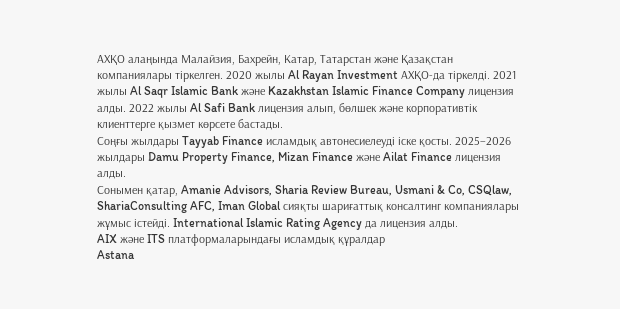АХҚО алаңында Малайзия, Бахрейн, Катар, Татарстан және Қазақстан компаниялары тіркелген. 2020 жылы Al Rayan Investment АХҚО-да тіркелді. 2021 жылы Al Saqr Islamic Bank және Kazakhstan Islamic Finance Company лицензия алды. 2022 жылы Al Safi Bank лицензия алып, бөлшек және корпоративтік клиенттерге қызмет көрсете бастады.
Соңғы жылдары Tayyab Finance исламдық автонесиелеуді іске қосты. 2025–2026 жылдары Damu Property Finance, Mizan Finance және Ailat Finance лицензия алды.
Сонымен қатар, Amanie Advisors, Sharia Review Bureau, Usmani & Co, CSQlaw, ShariaConsulting AFC, Iman Global сияқты шариғаттық консалтинг компаниялары жұмыс істейді. International Islamic Rating Agency да лицензия алды.
AIX және ITS платформаларындағы исламдық құралдар
Astana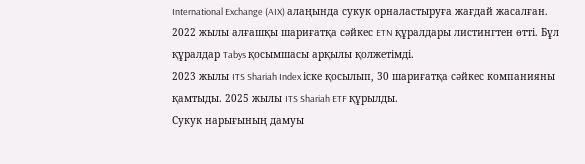International Exchange (AIX) алаңында сукук орналастыруға жағдай жасалған. 2022 жылы алғашқы шариғатқа сәйкес ETN құралдары листингтен өтті. Бұл құралдар Tabys қосымшасы арқылы қолжетімді.
2023 жылы ITS Shariah Index іске қосылып, 30 шариғатқа сәйкес компанияны қамтыды. 2025 жылы ITS Shariah ETF құрылды.
Сукук нарығының дамуы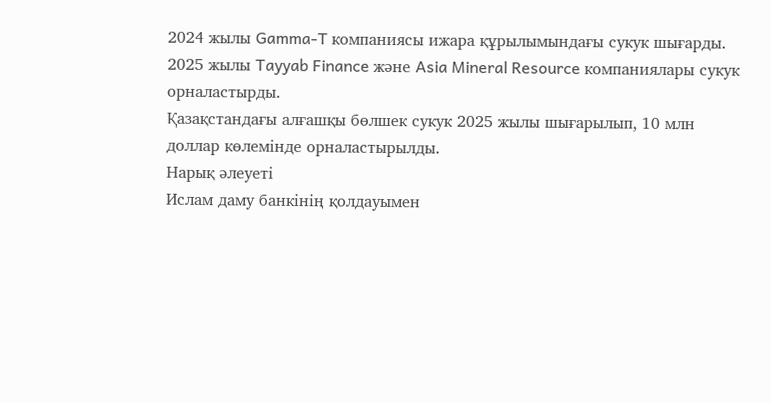2024 жылы Gamma-T компаниясы ижара құрылымындағы сукук шығарды. 2025 жылы Tayyab Finance және Asia Mineral Resource компаниялары сукук орналастырды.
Қазақстандағы алғашқы бөлшек сукук 2025 жылы шығарылып, 10 млн доллар көлемінде орналастырылды.
Нарық әлеуеті
Ислам даму банкінің қолдауымен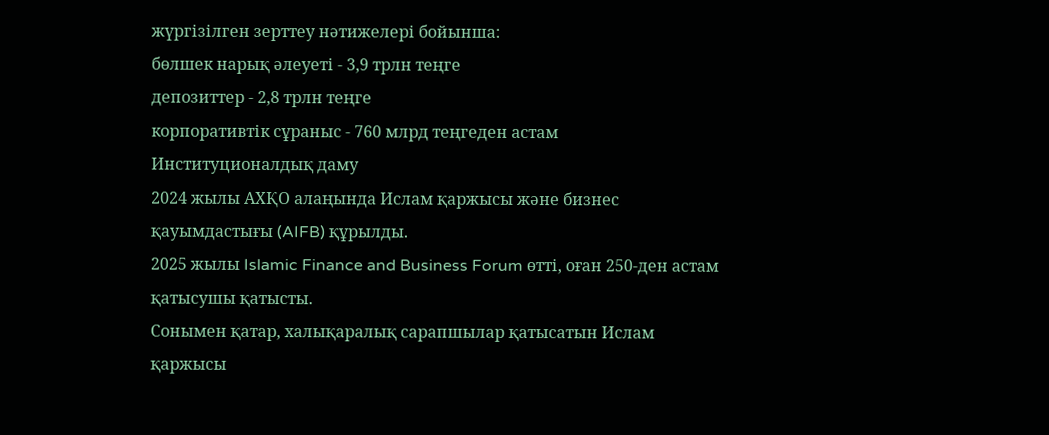жүргізілген зерттеу нәтижелері бойынша:
бөлшек нарық әлеуеті - 3,9 трлн теңге
депозиттер - 2,8 трлн теңге
корпоративтік сұраныс - 760 млрд теңгеден астам
Институционалдық даму
2024 жылы АХҚО алаңында Ислам қаржысы және бизнес қауымдастығы (AIFB) құрылды.
2025 жылы Islamic Finance and Business Forum өтті, оған 250-ден астам қатысушы қатысты.
Сонымен қатар, халықаралық сарапшылар қатысатын Ислам қаржысы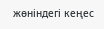жөніндегі кеңес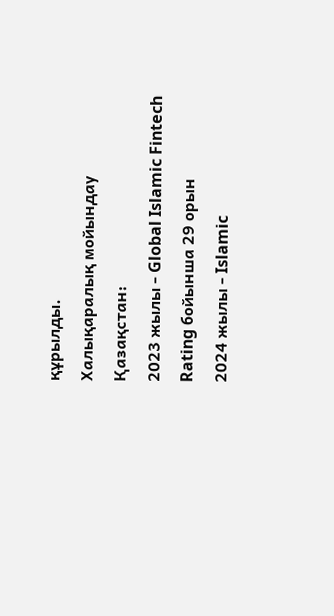құрылды.
Халықаралық мойындау
Қазақстан:
2023 жылы - Global Islamic Fintech Rating бойынша 29 орын
2024 жылы - Islamic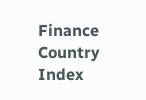Finance Country Index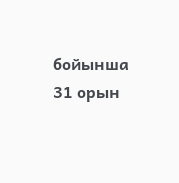бойынша 31 орын